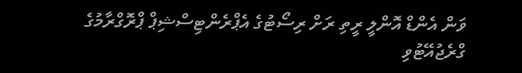ވަން އެންޑް އޮންލީ ރީތި ރަށް ރިސޯޓުގެ އެޕްރެންޓިސްޝިޕް ޕްރޮގްރާމުގެ ގްރެޖުއޭޓުވި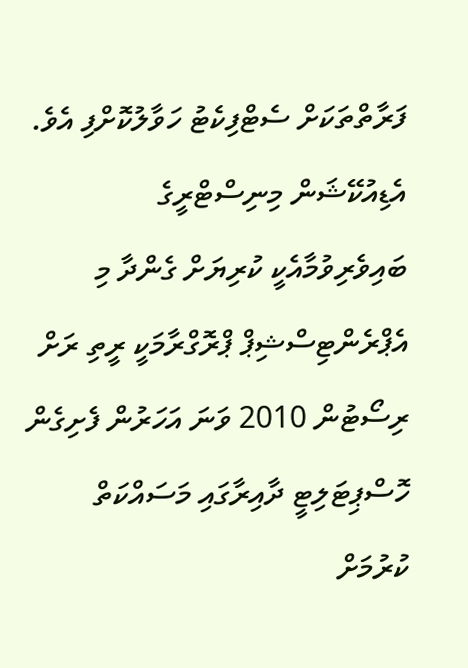ފަރާތްތަކަށް ސެޓްފިކެޓު ހަވާލުކޮށްފި އެވެ.
އެޑިއުކޭޝަން މިނިސްޓްރީގެ ބައިވެރިވުމާއެކީ ކުރިޔަށް ގެންދާ މި އެޕްރެންޓިސްޝިޕް ޕްރޮގްރާމަކީ ރީތި ރަށް ރިސޯޓުން 2010 ވަނަ އަހަރުން ފެށިގެން ހޮސްޕިޓަލިޓީ ދާއިރާގައި މަސައްކަތް ކުރުމަށް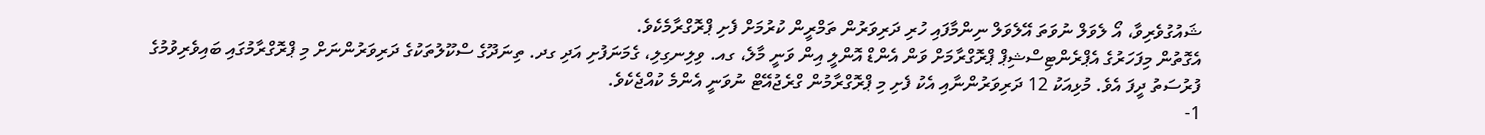ޝައުގުވެރިވާ، އޯ ލެވަލް ނުވަތަ އޭލެވަލް ނިންމާފައި ހުރި ދަރިވަރުން ތަމްރީން ކުރުމަށް ފެށި ޕްރޮގްރާމެކެވެ.
އެގޮތުން މިފަހަރުގެ އެޕްރެންޓިސްޝިޕް ޕްރޮގްރާމަށް ވަން އެންޑް އޮންލީ އިން ވަނީ މާލެ، ގއ. ވިލިނގިލި، ގެމަނަފުށި އަދި ގދ. ތިނަދޫގެ ސްކޫލުތަކުގެ ދަރިވަރުންނަށް މި ޕްރޮގްރާމުގައި ބައިވެރިވުމުގެ ފުރުސަތު ދީފަ އެވެ. މުޅިއަކު 12 ދަރިވަރުންނާއި އެކު ފެށި މި ޕްރޮގްރާމުން ގްރެޖުއޭޓް ނުވަނީ އެންމެ ކުއްޖެކެވެ.
1-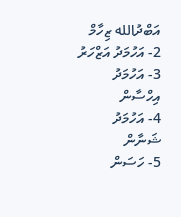އަބްދުالله ޒިހާމް
2- އަހުމަދު އަޒްހަރު
3- އަހުމަދު އިހްސާން
4- އަހުމަދު ޝަނާން
5- ހަސަން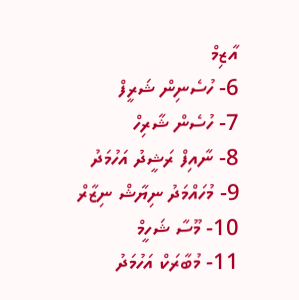އާޒިމް
6- ހުސެނިން ޝަރީފް
7- ހުސެން ޝާރިހް
8- ނާއިފް ރަޝީދު އަހުމަދު
9- މުހައްމަދު ނިޔާޝް ނިޒާރް
10- މޫސާ ޝަހީމް
11- މުބާރަކް އަހުމަދު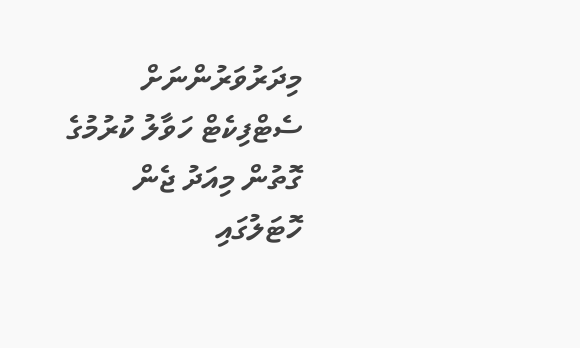މިދަރުވަރުންނަށް ސެޓްފިކެޓް ހަވާލު ކުރުމުގެ ގޮތުން މިއަދު ޖެން ހޮޓަލުގައި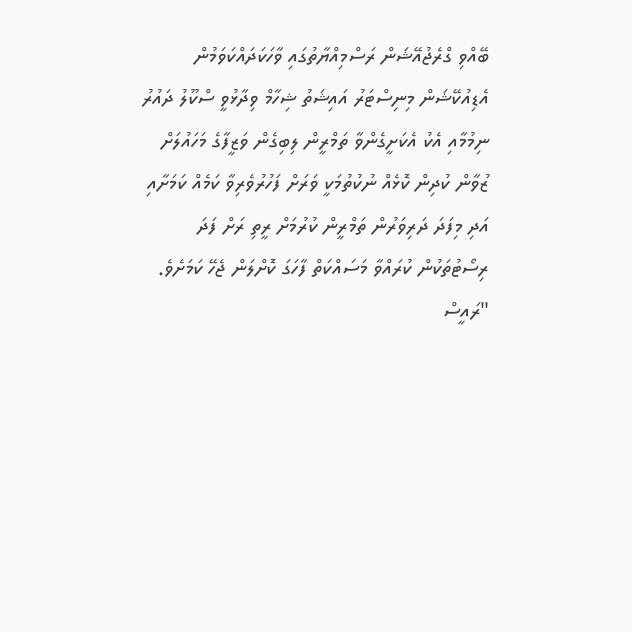ބޭއްވި ގްރެޖުއޭޝަން ރަސްމިއްޔާތުގައި ވާހަކަދައްކަވަމުން އެޑިއުކޭޝަން މިނިސްޓަރު އައިޝަތު ޝިހާމް ވިދާޅުވީ ސްކޫލު ދައުރު ނިމުމާއި އެކު އެކަށީގެންވާ ތަމްރީން ލިބިގެން ވަޒީފާގެ މަހައުލަށް ޒުވާން ކުދިން ކޮޅެއް ނުކުތުމަކީ ވަރަށް ފަހުރުވެރިވާ ކަމެއް ކަމަށާއި އަދި މިފަދަ ދަރިވަރުން ތަމްރީން ކުރުމަށް ރީތި ރަށް ފަދަ ރިސޯޓުތަކުން ކުރައްވާ މަސައްކަތް ފާހަގަ ކޮށްލަން ޖެހޭ ކަމަށެވެ.
"ރައީސް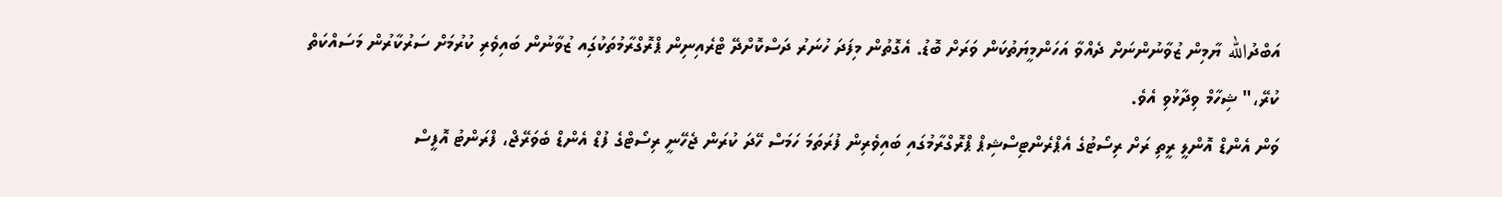އަބްދުالله ޔާމިން ޒުވާނުންނަށް ދެއްވާ އަހަންމީޔަތުކަން ވަރަށް ބޮޑު. އެގޮތުން މިފަދަ ހުނަރު ދަސްކޮށްދޭ ޓްރެއިނިން ޕްރޮގްރާމުތަކުގަިއ ޒުވާނުން ބައިވެރި ކުރުމަށް ސަރުކާރުން މަސައްކަތް ކުރޭ،" ޝިހާމް ވިދާޅުވި އެވެ.
ވަން އެންޑް އޮންލީ ރީތި ރަށް ރިސޯޓުގެ އެޕްރެންޓިސްޝިޕް ޕްރޮގްރާމުގައި ބައިވެރިން ފުރަތަމަ ހަމަސް ހޭދަ ކުރަން ޖެހޭނީ ރިސޯޓްގެ ފުޑް އެންޑް ބެވަރޭޖް، ފްރަންޓު އޮފީސް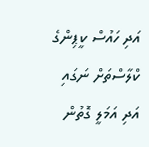އަދި ހައުސް ކީޕިންގެ ކްލާސްތަށް ނަގައި އަދި އަމަލީ ގޮތުން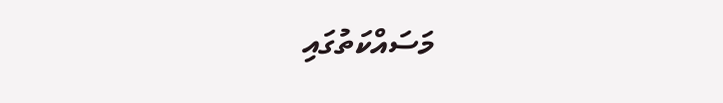މަސައްކަތުގައި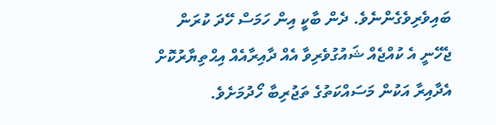ބައިވެރިވެގެންނެވެ. ދެން ބާކީ އިން ހަމަސް ހޭދަ ކުރަން ޖެހޭނީ އެ ކުއްޖެއް ޝައުގުވެރިވާ އެއް ދާއިރާއެއް އިޙްތިޔާރުކޮށް އެދާއިރާ އަކުން މަސައްކަތުގެ ތަޖުރިބާ ހޯދުމަށެވެ.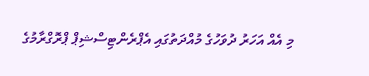މި އެއް އަހަރު ދުވަހުގެ މުއްދަތުގައި އެޕްރެންޓިސްޝިޕް ޕްރޮގްރާމުގެ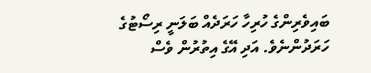ބައިވެރިންގެ ހުރިހާ ހަރަދެއް ބަލަނީ ރިސޯޓުގެ ހަރަދުންނެވެ. އަދި އޭގެ އިތުރުން ވެސް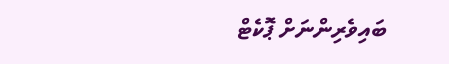ބައިވެރިންނަށް ޕޮކެޓް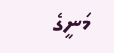މަނީގެ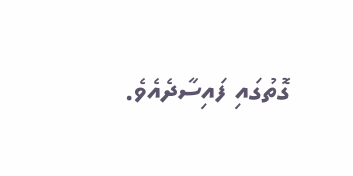ގޮތުގައި ފައިސާދެއެވެ.